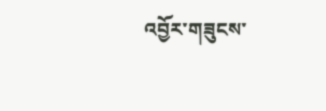འབྱོར་གཟུངས་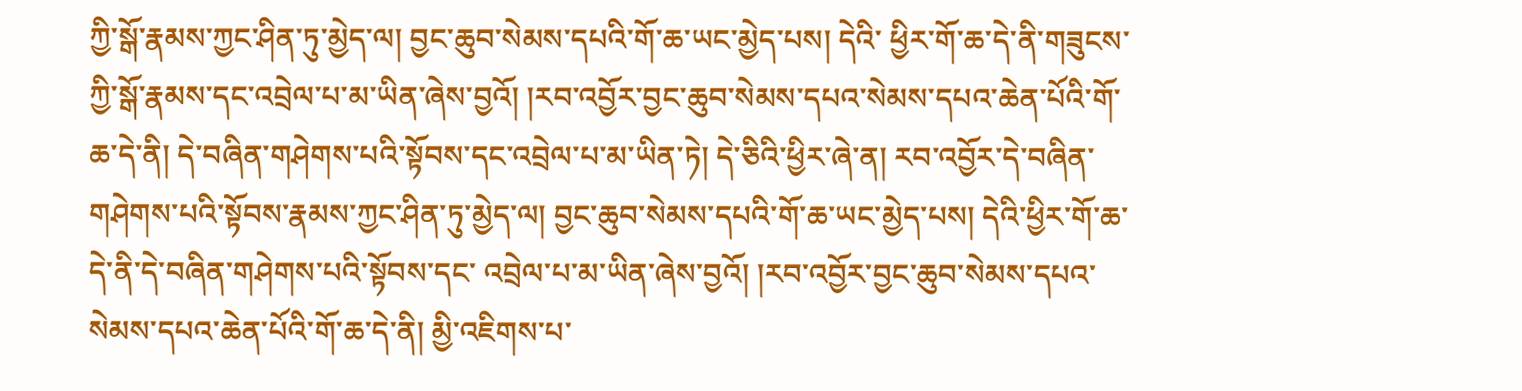ཀྱི་སྒོ་རྣམས་ཀྱང་ཤིན་ཏུ་མྱེད་ལ། བྱང་ཆུབ་སེམས་དཔའི་གོ་ཆ་ཡང་མྱེད་པས། དེའི་ ཕྱིར་གོ་ཆ་དེ་ནི་གཟུངས་ཀྱི་སྒོ་རྣམས་དང་འབྲེལ་པ་མ་ཡིན་ཞེས་བྱའོ། །རབ་འབྱོར་བྱང་ཆུབ་སེམས་དཔའ་སེམས་དཔའ་ཆེན་པོའི་གོ་ཆ་དེ་ནི། དེ་བཞིན་གཤེགས་པའི་སྟོབས་དང་འབྲེལ་པ་མ་ཡིན་ཏེ། དེ་ཅིའི་ཕྱིར་ཞེ་ན། རབ་འབྱོར་དེ་བཞིན་གཤེགས་པའི་སྟོབས་རྣམས་ཀྱང་ཤིན་ཏུ་མྱེད་ལ། བྱང་ཆུབ་སེམས་དཔའི་གོ་ཆ་ཡང་མྱེད་པས། དེའི་ཕྱིར་གོ་ཆ་དེ་ནི་དེ་བཞིན་གཤེགས་པའི་སྟོབས་དང་ འབྲེལ་པ་མ་ཡིན་ཞེས་བྱའོ། །རབ་འབྱོར་བྱང་ཆུབ་སེམས་དཔའ་སེམས་དཔའ་ཆེན་པོའི་གོ་ཆ་དེ་ནི། མྱི་འཇིགས་པ་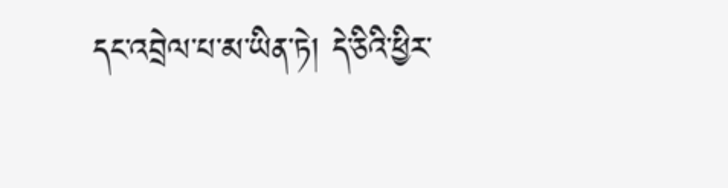དང་འབྲེལ་པ་མ་ཡིན་ཏེ། དེ་ཅིའི་ཕྱིར་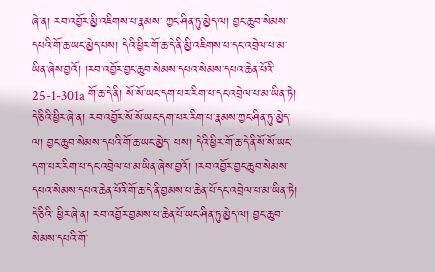ཞེ་ན། རབ་འབྱོར་མྱི་འཇིགས་པ་རྣམས་ ཀྱང་ཤིན་ཏུ་མྱེད་ལ། བྱང་ཆུབ་སེམས་དཔའི་གོ་ཆ་ཡང་མྱེད་པས། དེའི་ཕྱིར་གོ་ཆ་དེ་ནི་མྱི་འཇིགས་པ་དང་འབྲེལ་པ་མ་ཡིན་ཞེས་བྱའོ། །རབ་འབྱོར་བྱང་ཆུབ་སེམས་དཔའ་སེམས་དཔའ་ཆེན་པོའི་ 25-1-301a གོ་ཆ་དེ་ནི། སོ་སོ་ཡང་དག་པར་རིག་པ་དང་འབྲེལ་པ་མ་ཡིན་ཏེ། དེ་ཅིའི་ཕྱིར་ཞེ་ན། རབ་འབྱོར་སོ་སོ་ཡང་དག་པར་རིག་པ་རྣམས་ཀྱང་ཤིན་ཏུ་མྱེད་ལ། བྱང་ཆུབ་སེམས་དཔའི་གོ་ཆ་ཡང་མྱེད་ པས། དེའི་ཕྱིར་གོ་ཆ་དེ་ནི་སོ་སོ་ཡང་དག་པར་རིག་པ་དང་འབྲེལ་པ་མ་ཡིན་ཞེས་བྱའོ། །རབ་འབྱོར་བྱང་ཆུབ་སེམས་དཔའ་སེམས་དཔའ་ཆེན་པོའི་གོ་ཆ་དེ་ནི་བྱམས་པ་ཆེན་པོ་དང་འབྲེལ་པ་མ་ཡིན་ཏེ། དེ་ཅིའི་ ཕྱིར་ཞེ་ན། རབ་འབྱོར་བྱམས་པ་ཆེན་པོ་ཡང་ཤིན་ཏུ་མྱེད་ལ། བྱང་ཆུབ་སེམས་དཔའི་གོ་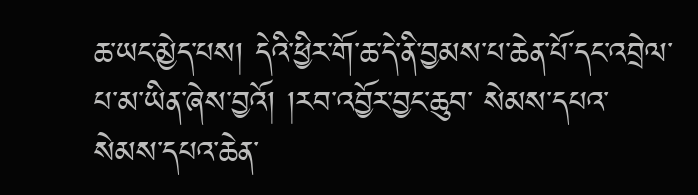ཆ་ཡང་མྱེད་པས། དེའི་ཕྱིར་གོ་ཆ་དེ་ནི་བྱམས་པ་ཆེན་པོ་དང་འབྲེལ་པ་མ་ཡིན་ཞེས་བྱའོ། །རབ་འབྱོར་བྱང་ཆུབ་ སེམས་དཔའ་སེམས་དཔའ་ཆེན་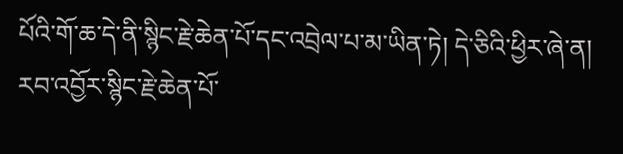པོའི་གོ་ཆ་དེ་ནི་སྙིང་རྗེ་ཆེན་པོ་དང་འབྲེལ་པ་མ་ཡིན་ཏེ། དེ་ཅིའི་ཕྱིར་ཞེ་ན། རབ་འབྱོར་སྙིང་རྗེ་ཆེན་པོ་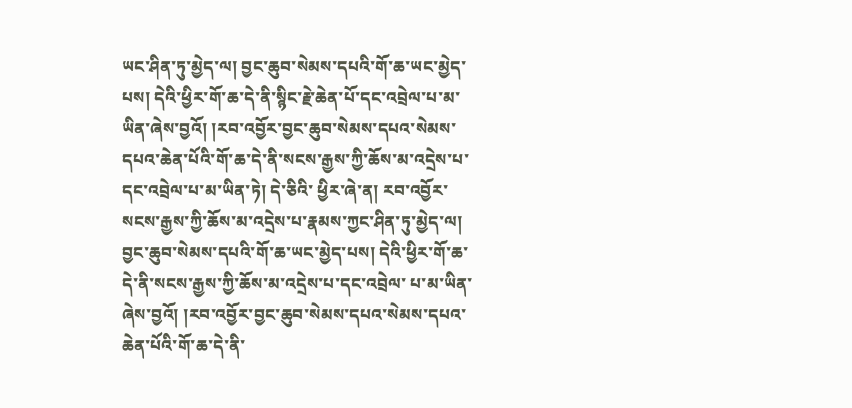ཡང་ཤིན་ཏུ་མྱེད་ལ། བྱང་ཆུབ་སེམས་དཔའི་གོ་ཆ་ཡང་མྱེད་པས། དེའི་ཕྱིར་གོ་ཆ་དེ་ནི་སྙིང་རྗེ་ཆེན་པོ་དང་འབྲེལ་པ་མ་ཡིན་ཞེས་བྱའོ། །རབ་འབྱོར་བྱང་ཆུབ་སེམས་དཔའ་སེམས་དཔའ་ཆེན་པོའི་གོ་ཆ་དེ་ནི་སངས་རྒྱས་ཀྱི་ཆོས་མ་འདྲེས་པ་དང་འབྲེལ་པ་མ་ཡིན་ཏེ། དེ་ཅིའི་ ཕྱིར་ཞེ་ན། རབ་འབྱོར་སངས་རྒྱས་ཀྱི་ཆོས་མ་འདྲེས་པ་རྣམས་ཀྱང་ཤིན་ཏུ་མྱེད་ལ། བྱང་ཆུབ་སེམས་དཔའི་གོ་ཆ་ཡང་མྱེད་པས། དེའི་ཕྱིར་གོ་ཆ་དེ་ནི་སངས་རྒྱས་ཀྱི་ཆོས་མ་འདྲེས་པ་དང་འབྲེལ་ པ་མ་ཡིན་ཞེས་བྱའོ། །རབ་འབྱོར་བྱང་ཆུབ་སེམས་དཔའ་སེམས་དཔའ་ཆེན་པོའི་གོ་ཆ་དེ་ནི་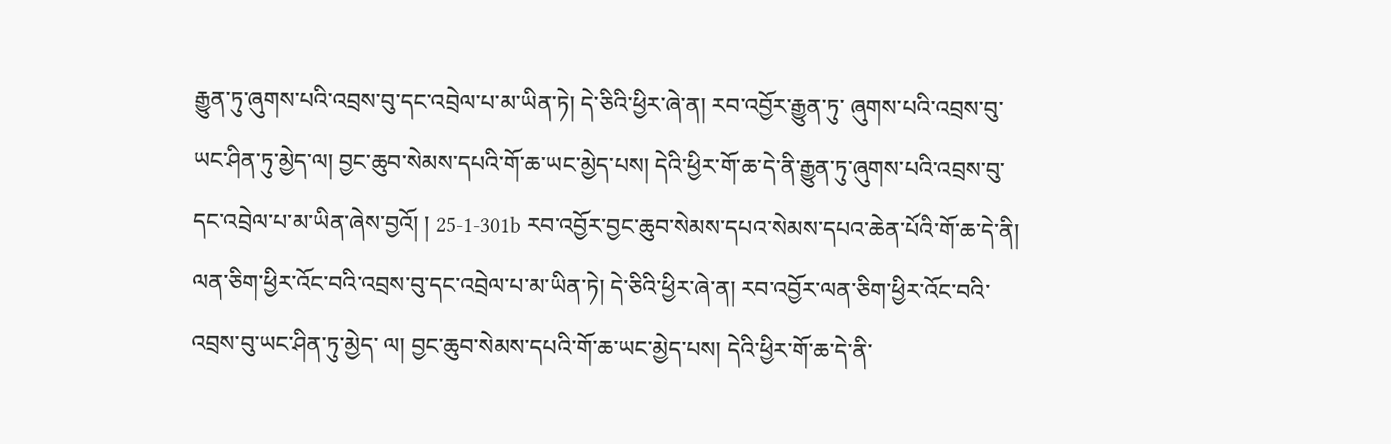རྒྱུན་ཏུ་ཞུགས་པའི་འབྲས་བུ་དང་འབྲེལ་པ་མ་ཡིན་ཏེ། དེ་ཅིའི་ཕྱིར་ཞེ་ན། རབ་འབྱོར་རྒྱུན་ཏུ་ ཞུགས་པའི་འབྲས་བུ་ཡང་ཤིན་ཏུ་མྱེད་ལ། བྱང་ཆུབ་སེམས་དཔའི་གོ་ཆ་ཡང་མྱེད་པས། དེའི་ཕྱིར་གོ་ཆ་དེ་ནི་རྒྱུན་ཏུ་ཞུགས་པའི་འབྲས་བུ་དང་འབྲེལ་པ་མ་ཡིན་ཞེས་བྱའོ། ། 25-1-301b རབ་འབྱོར་བྱང་ཆུབ་སེམས་དཔའ་སེམས་དཔའ་ཆེན་པོའི་གོ་ཆ་དེ་ནི། ལན་ཅིག་ཕྱིར་འོང་བའི་འབྲས་བུ་དང་འབྲེལ་པ་མ་ཡིན་ཏེ། དེ་ཅིའི་ཕྱིར་ཞེ་ན། རབ་འབྱོར་ལན་ཅིག་ཕྱིར་འོང་བའི་འབྲས་བུ་ཡང་ཤིན་ཏུ་མྱེད་ ལ། བྱང་ཆུབ་སེམས་དཔའི་གོ་ཆ་ཡང་མྱེད་པས། དེའི་ཕྱིར་གོ་ཆ་དེ་ནི་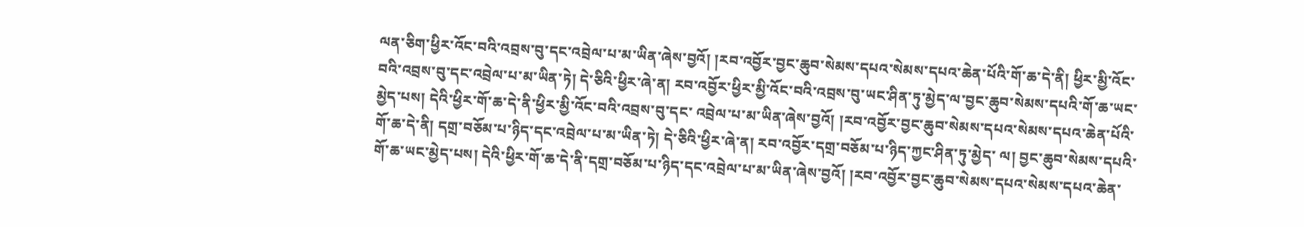ལན་ཅིག་ཕྱིར་འོང་བའི་འབྲས་བུ་དང་འབྲེལ་པ་མ་ཡིན་ཞེས་བྱའོ། །རབ་འབྱོར་བྱང་ཆུབ་སེམས་དཔའ་སེམས་དཔའ་ཆེན་པོའི་གོ་ཆ་དེ་ནི། ཕྱིར་མྱི་འོང་བའི་འབྲས་བུ་དང་འབྲེལ་པ་མ་ཡིན་ཏེ། དེ་ཅིའི་ཕྱིར་ཞེ་ན། རབ་འབྱོར་ཕྱིར་མྱི་འོང་བའི་འབྲས་བུ་ཡང་ཤིན་ཏུ་མྱེད་ལ་བྱང་ཆུབ་སེམས་དཔའི་གོ་ཆ་ཡང་མྱེད་པས། དེའི་ཕྱིར་གོ་ཆ་དེ་ནི་ཕྱིར་མྱི་འོང་བའི་འབྲས་བུ་དང་ འབྲེལ་པ་མ་ཡིན་ཞེས་བྱའོ། །རབ་འབྱོར་བྱང་ཆུབ་སེམས་དཔའ་སེམས་དཔའ་ཆེན་པོའི་གོ་ཆ་དེ་ནི། དགྲ་བཅོམ་པ་ཉིད་དང་འབྲེལ་པ་མ་ཡིན་ཏེ། དེ་ཅིའི་ཕྱིར་ཞེ་ན། རབ་འབྱོར་དགྲ་བཅོམ་པ་ཉིད་ཀྱང་ཤིན་ཏུ་མྱེད་ ལ། བྱང་ཆུབ་སེམས་དཔའི་གོ་ཆ་ཡང་མྱེད་པས། དེའི་ཕྱིར་གོ་ཆ་དེ་ནི་དགྲ་བཅོམ་པ་ཉིད་དང་འབྲེལ་པ་མ་ཡིན་ཞེས་བྱའོ། །རབ་འབྱོར་བྱང་ཆུབ་སེམས་དཔའ་སེམས་དཔའ་ཆེན་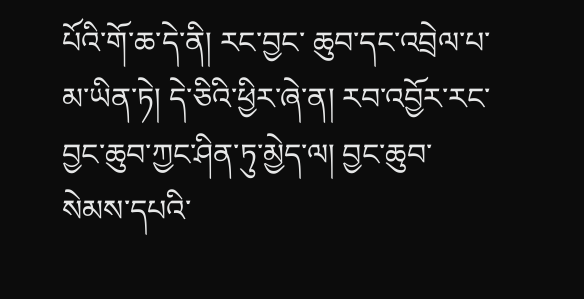པོའི་གོ་ཆ་དེ་ནི། རང་བྱང་ ཆུབ་དང་འབྲེལ་པ་མ་ཡིན་ཏེ། དེ་ཅིའི་ཕྱིར་ཞེ་ན། རབ་འབྱོར་རང་བྱང་ཆུབ་ཀྱང་ཤིན་ཏུ་མྱེད་ལ། བྱང་ཆུབ་སེམས་དཔའི་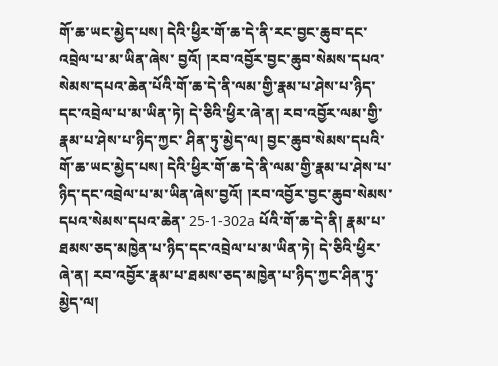གོ་ཆ་ཡང་མྱེད་པས། དེའི་ཕྱིར་གོ་ཆ་དེ་ནི་རང་བྱང་ཆུབ་དང་འབྲེལ་པ་མ་ཡིན་ཞེས་ བྱའོ། །རབ་འབྱོར་བྱང་ཆུབ་སེམས་དཔའ་སེམས་དཔའ་ཆེན་པོའི་གོ་ཆ་དེ་ནི་ལམ་གྱི་རྣམ་པ་ཤེས་པ་ཉིད་དང་འབྲེལ་པ་མ་ཡིན་ཏེ། དེ་ཅིའི་ཕྱིར་ཞེ་ན། རབ་འབྱོར་ལམ་གྱི་རྣམ་པ་ཤེས་པ་ཉིད་ཀྱང་ ཤིན་ཏུ་མྱེད་ལ། བྱང་ཆུབ་སེམས་དཔའི་གོ་ཆ་ཡང་མྱེད་པས། དེའི་ཕྱིར་གོ་ཆ་དེ་ནི་ལམ་གྱི་རྣམ་པ་ཤེས་པ་ཉིད་དང་འབྲེལ་པ་མ་ཡིན་ཞེས་བྱའོ། །རབ་འབྱོར་བྱང་ཆུབ་སེམས་དཔའ་སེམས་དཔའ་ཆེན་ 25-1-302a པོའི་གོ་ཆ་དེ་ནི། རྣམ་པ་ཐམས་ཅད་མཁྱེན་པ་ཉིད་དང་འབྲེལ་པ་མ་ཡིན་ཏེ། དེ་ཅིའི་ཕྱིར་ཞེ་ན། རབ་འབྱོར་རྣམ་པ་ཐམས་ཅད་མཁྱེན་པ་ཉིད་ཀྱང་ཤིན་ཏུ་མྱེད་ལ།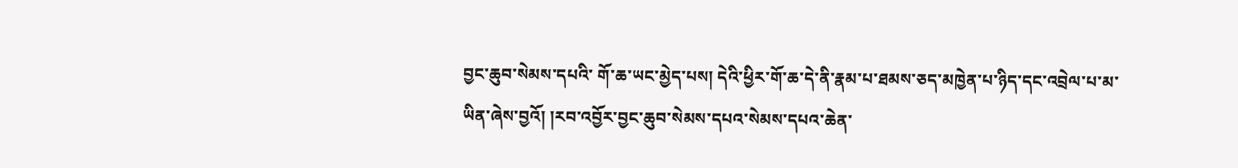བྱང་ཆུབ་སེམས་དཔའི་ གོ་ཆ་ཡང་མྱེད་པས། དེའི་ཕྱིར་གོ་ཆ་དེ་ནི་རྣམ་པ་ཐམས་ཅད་མཁྱེན་པ་ཉིད་དང་འབྲེལ་པ་མ་ཡིན་ཞེས་བྱའོ། །རབ་འབྱོར་བྱང་ཆུབ་སེམས་དཔའ་སེམས་དཔའ་ཆེན་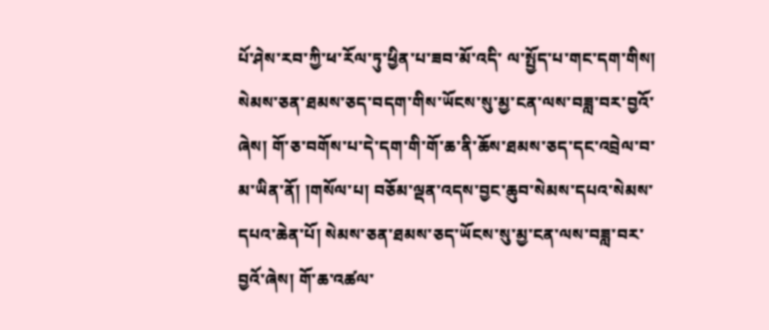པོ་ཤེས་རབ་ཀྱི་ཕ་རོལ་ཏུ་ཕྱིན་པ་ཟབ་མོ་འདི་ ལ་སྤྱོད་པ་གང་དག་གིས། སེམས་ཅན་ཐམས་ཅད་བདག་གིས་ཡོངས་སུ་མྱ་ངན་ལས་བཟླ་བར་བྱའོ་ཞེས། གོ་ཅ་བགོས་པ་དེ་དག་གི་གོ་ཆ་ནི་ཆོས་ཐམས་ཅད་དང་འབྲེལ་བ་མ་ཡིན་ནོ། །གསོལ་པ། བཅོམ་ལྡན་འདས་བྱང་ཆུབ་སེམས་དཔའ་སེམས་དཔའ་ཆེན་པོ། སེམས་ཅན་ཐམས་ཅད་ཡོངས་སུ་མྱ་ངན་ལས་བཟླ་བར་བྱའོ་ཞེས། གོ་ཆ་འཚལ་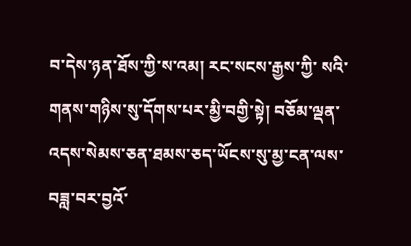བ་དེས་ཉན་ཐོས་ཀྱི་ས་འམ། རང་སངས་རྒྱས་ཀྱི་ སའི་གནས་གཉིས་སུ་དོགས་པར་མྱི་བགྱི་སྟེ། བཅོམ་ལྡན་འདས་སེམས་ཅན་ཐམས་ཅད་ཡོངས་སུ་མྱ་ངན་ལས་བཟླ་བར་བྱའོ་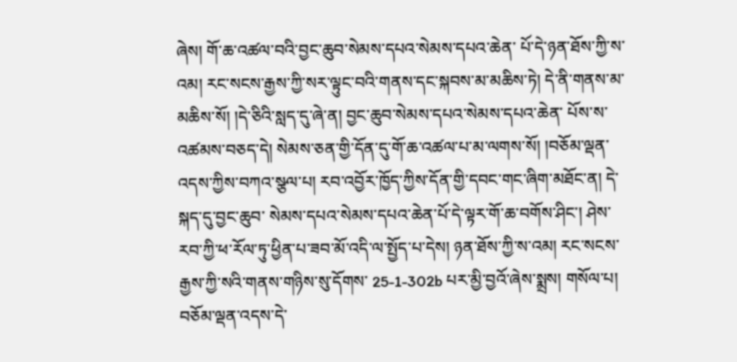ཞེས། གོ་ཆ་འཚལ་བའི་བྱང་ཆུབ་སེམས་དཔའ་སེམས་དཔའ་ཆེན་ པོ་དེ་ཉན་ཐོས་ཀྱི་ས་འམ། རང་སངས་རྒྱས་ཀྱི་སར་ལྟུང་བའི་གནས་དང་སྐབས་མ་མཆིས་ཏེ། དེ་ནི་གནས་མ་མཆིས་སོ། །དེ་ཅིའི་སླད་དུ་ཞེ་ན། བྱང་ཆུབ་སེམས་དཔའ་སེམས་དཔའ་ཆེན་ པོས་ས་འཚམས་བཅད་དེ། སེམས་ཅན་གྱི་དོན་དུ་གོ་ཆ་འཚལ་པ་མ་ལགས་སོ། །བཅོམ་ལྡན་འདས་ཀྱིས་བཀའ་སྩལ་པ། རབ་འབྱོར་ཁྱོད་ཀྱིས་དོན་གྱི་དབང་གང་ཞིག་མཐོང་ན། དེ་སྐད་དུ་བྱང་ཆུབ་ སེམས་དཔའ་སེམས་དཔའ་ཆེན་པོ་དེ་ལྟར་གོ་ཆ་བགོས་ཤིང་། ཤེས་རབ་ཀྱི་ཕ་རོལ་ཏུ་ཕྱིན་པ་ཟབ་མོ་འདི་ལ་སྤྱོད་པ་དེས། ཉན་ཐོས་ཀྱི་ས་འམ། རང་སངས་རྒྱས་ཀྱི་སའི་གནས་གཉིས་སུ་དོགས་ 25-1-302b པར་མྱི་བྱའོ་ཞེས་སྨྲས། གསོལ་པ། བཅོམ་ལྡན་འདས་དེ་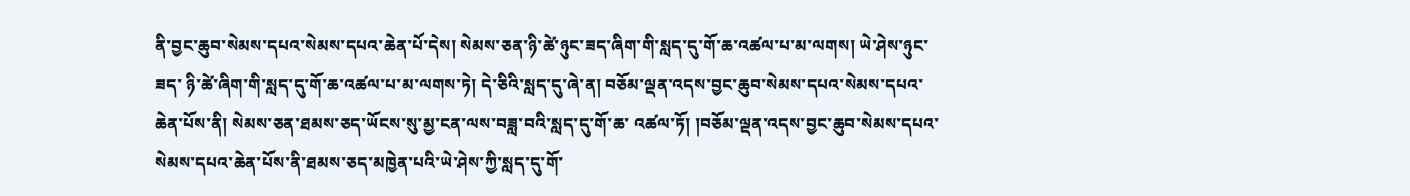ནི་བྱང་ཆུབ་སེམས་དཔའ་སེམས་དཔའ་ཆེན་པོ་དེས། སེམས་ཅན་ཉི་ཚེ་ཉུང་ཟད་ཞིག་གི་སླད་དུ་གོ་ཆ་འཚལ་པ་མ་ལགས། ཡེ་ཤེས་ཉུང་ཟད་ ཉི་ཚེ་ཞིག་གི་སླད་དུ་གོ་ཆ་འཚལ་པ་མ་ལགས་ཏེ། དེ་ཅིའི་སླད་དུ་ཞེ་ན། བཅོམ་ལྡན་འདས་བྱང་ཆུབ་སེམས་དཔའ་སེམས་དཔའ་ཆེན་པོས་ནི། སེམས་ཅན་ཐམས་ཅད་ཡོངས་སུ་མྱ་ངན་ལས་བཟླ་བའི་སླད་དུ་གོ་ཆ་ འཚལ་ཏོ། །བཅོམ་ལྡན་འདས་བྱང་ཆུབ་སེམས་དཔའ་སེམས་དཔའ་ཆེན་པོས་ནི་ཐམས་ཅད་མཁྱེན་པའི་ཡེ་ཤེས་ཀྱི་སླད་དུ་གོ་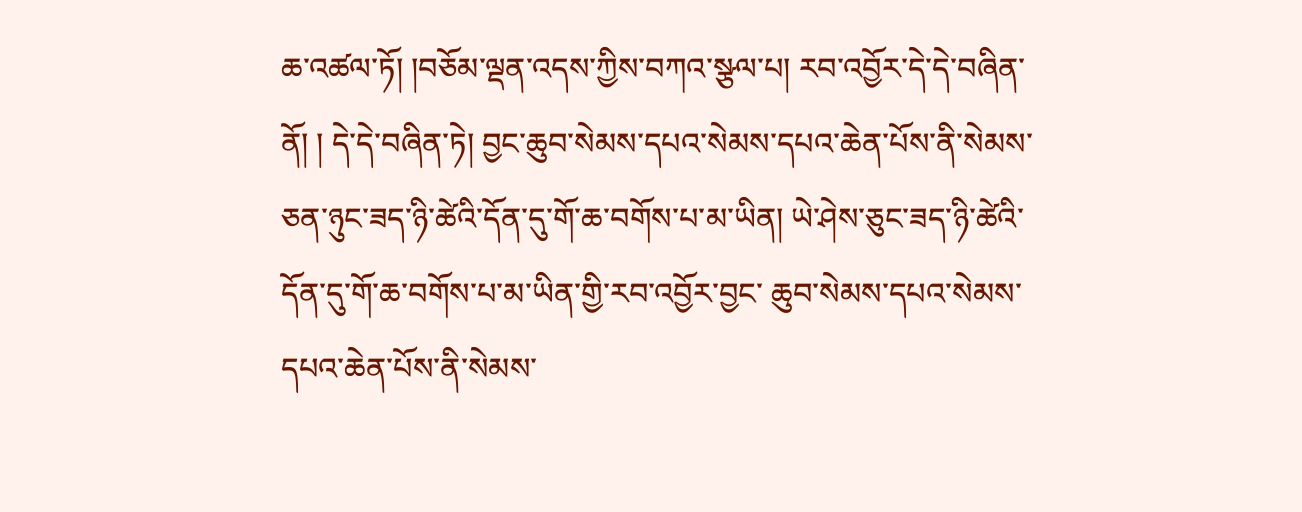ཆ་འཚལ་ཏོ། །བཅོམ་ལྡན་འདས་ཀྱིས་བཀའ་སྩལ་པ། རབ་འབྱོར་དེ་དེ་བཞིན་ནོ། ། དེ་དེ་བཞིན་ཏེ། བྱང་ཆུབ་སེམས་དཔའ་སེམས་དཔའ་ཆེན་པོས་ནི་སེམས་ཅན་ཉུང་ཟད་ཉི་ཚེའི་དོན་དུ་གོ་ཆ་བགོས་པ་མ་ཡིན། ཡེ་ཤེས་ཅུང་ཟད་ཉི་ཚེའི་དོན་དུ་གོ་ཆ་བགོས་པ་མ་ཡིན་གྱི་རབ་འབྱོར་བྱང་ ཆུབ་སེམས་དཔའ་སེམས་དཔའ་ཆེན་པོས་ནི་སེམས་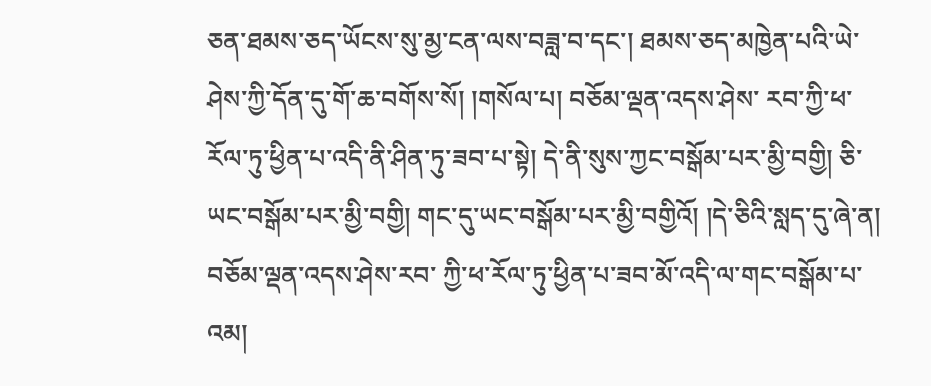ཅན་ཐམས་ཅད་ཡོངས་སུ་མྱ་ངན་ལས་བཟླ་བ་དང་། ཐམས་ཅད་མཁྱེན་པའི་ཡེ་ཤེས་ཀྱི་དོན་དུ་གོ་ཆ་བགོས་སོ། །གསོལ་པ། བཅོམ་ལྡན་འདས་ཤེས་ རབ་ཀྱི་ཕ་རོལ་ཏུ་ཕྱིན་པ་འདི་ནི་ཤིན་ཏུ་ཟབ་པ་སྟེ། དེ་ནི་སུས་ཀྱང་བསྒོམ་པར་མྱི་བགྱི། ཅི་ཡང་བསྒོམ་པར་མྱི་བགྱི། གང་དུ་ཡང་བསྒོམ་པར་མྱི་བགྱིའོ། །དེ་ཅིའི་སླད་དུ་ཞེ་ན། བཅོམ་ལྡན་འདས་ཤེས་རབ་ ཀྱི་ཕ་རོལ་ཏུ་ཕྱིན་པ་ཟབ་མོ་འདི་ལ་གང་བསྒོམ་པ་འམ།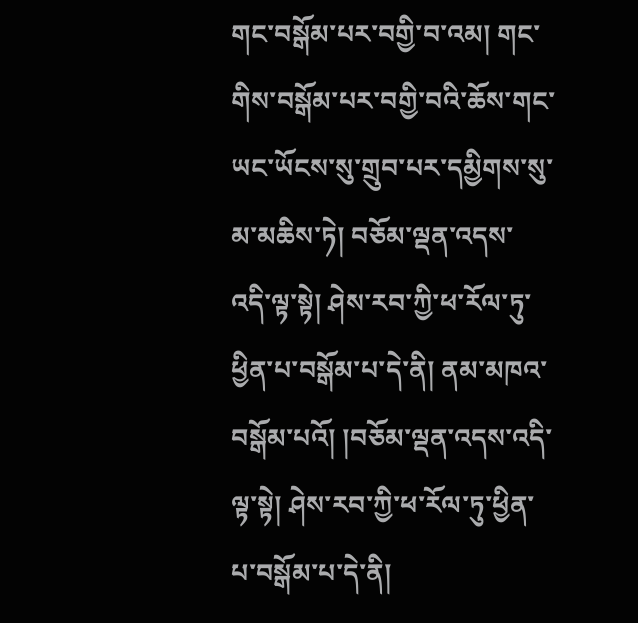གང་བསྒོམ་པར་བགྱི་བ་འམ། གང་གིས་བསྒོམ་པར་བགྱི་བའི་ཆོས་གང་ཡང་ཡོངས་སུ་གྲུབ་པར་དམྱིགས་སུ་མ་མཆིས་ཏེ། བཅོམ་ལྡན་འདས་ འདི་ལྟ་སྟེ། ཤེས་རབ་ཀྱི་ཕ་རོལ་ཏུ་ཕྱིན་པ་བསྒོམ་པ་དེ་ནི། ནམ་མཁའ་བསྒོམ་པའོ། །བཅོམ་ལྡན་འདས་འདི་ལྟ་སྟེ། ཤེས་རབ་ཀྱི་ཕ་རོལ་ཏུ་ཕྱིན་པ་བསྒོམ་པ་དེ་ནི།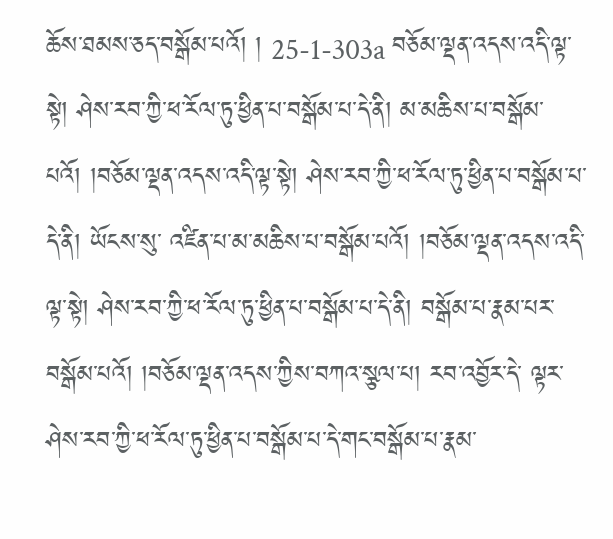ཆོས་ཐམས་ཅད་བསྒོམ་པའོ། ། 25-1-303a བཅོམ་ལྡན་འདས་འདི་ལྟ་སྟེ། ཤེས་རབ་ཀྱི་ཕ་རོལ་ཏུ་ཕྱིན་པ་བསྒོམ་པ་དེ་ནི། མ་མཆིས་པ་བསྒོམ་པའོ། །བཅོམ་ལྡན་འདས་འདི་ལྟ་སྟེ། ཤེས་རབ་ཀྱི་ཕ་རོལ་ཏུ་ཕྱིན་པ་བསྒོམ་པ་དེ་ནི། ཡོངས་སུ་ འཛིན་པ་མ་མཆིས་པ་བསྒོམ་པའོ། །བཅོམ་ལྡན་འདས་འདི་ལྟ་སྟེ། ཤེས་རབ་ཀྱི་ཕ་རོལ་ཏུ་ཕྱིན་པ་བསྒོམ་པ་དེ་ནི། བསྒོམ་པ་རྣམ་པར་བསྒོམ་པའོ། །བཅོམ་ལྡན་འདས་ཀྱིས་བཀའ་སྩལ་པ། རབ་འབྱོར་དེ་ ལྟར་ཤེས་རབ་ཀྱི་ཕ་རོལ་ཏུ་ཕྱིན་པ་བསྒོམ་པ་དེ་གང་བསྒོམ་པ་རྣམ་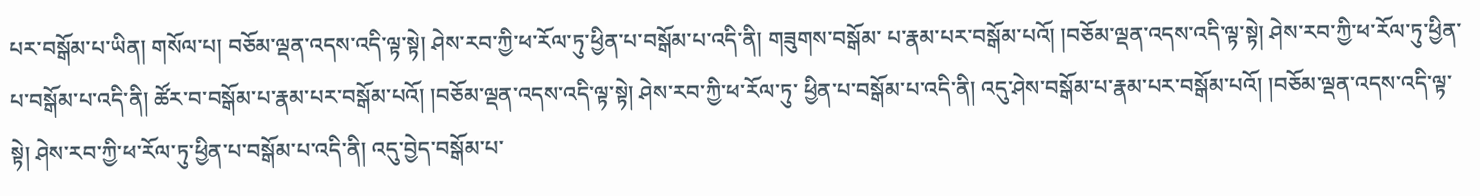པར་བསྒོམ་པ་ཡིན། གསོལ་པ། བཅོམ་ལྡན་འདས་འདི་ལྟ་སྟེ། ཤེས་རབ་ཀྱི་ཕ་རོལ་ཏུ་ཕྱིན་པ་བསྒོམ་པ་འདི་ནི། གཟུགས་བསྒོམ་ པ་རྣམ་པར་བསྒོམ་པའོ། །བཅོམ་ལྡན་འདས་འདི་ལྟ་སྟེ། ཤེས་རབ་ཀྱི་ཕ་རོལ་ཏུ་ཕྱིན་པ་བསྒོམ་པ་འདི་ནི། ཚོར་བ་བསྒོམ་པ་རྣམ་པར་བསྒོམ་པའོ། །བཅོམ་ལྡན་འདས་འདི་ལྟ་སྟེ། ཤེས་རབ་ཀྱི་ཕ་རོལ་ཏུ་ ཕྱིན་པ་བསྒོམ་པ་འདི་ནི། འདུ་ཤེས་བསྒོམ་པ་རྣམ་པར་བསྒོམ་པའོ། །བཅོམ་ལྡན་འདས་འདི་ལྟ་སྟེ། ཤེས་རབ་ཀྱི་ཕ་རོལ་ཏུ་ཕྱིན་པ་བསྒོམ་པ་འདི་ནི། འདུ་བྱེད་བསྒོམ་པ་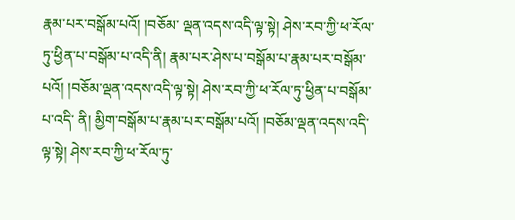རྣམ་པར་བསྒོམ་པའོ། །བཅོམ་ ལྡན་འདས་འདི་ལྟ་སྟེ། ཤེས་རབ་ཀྱི་ཕ་རོལ་ཏུ་ཕྱིན་པ་བསྒོམ་པ་འདི་ནི། རྣམ་པར་ཤེས་པ་བསྒོམ་པ་རྣམ་པར་བསྒོམ་པའོ། །བཅོམ་ལྡན་འདས་འདི་ལྟ་སྟེ། ཤེས་རབ་ཀྱི་ཕ་རོལ་ཏུ་ཕྱིན་པ་བསྒོམ་པ་འདི་ ནི། མྱིག་བསྒོམ་པ་རྣམ་པར་བསྒོམ་པའོ། །བཅོམ་ལྡན་འདས་འདི་ལྟ་སྟེ། ཤེས་རབ་ཀྱི་ཕ་རོལ་ཏུ་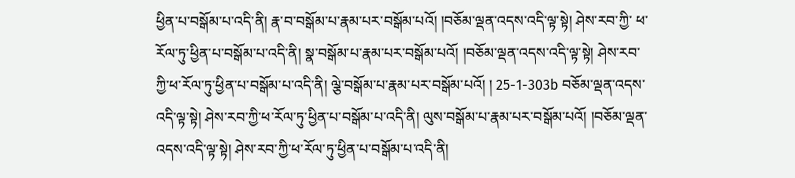ཕྱིན་པ་བསྒོམ་པ་འདི་ནི། རྣ་བ་བསྒོམ་པ་རྣམ་པར་བསྒོམ་པའོ། །བཅོམ་ལྡན་འདས་འདི་ལྟ་སྟེ། ཤེས་རབ་ཀྱི་ ཕ་རོལ་ཏུ་ཕྱིན་པ་བསྒོམ་པ་འདི་ནི། སྣ་བསྒོམ་པ་རྣམ་པར་བསྒོམ་པའོ། །བཅོམ་ལྡན་འདས་འདི་ལྟ་སྟེ། ཤེས་རབ་ཀྱི་ཕ་རོལ་ཏུ་ཕྱིན་པ་བསྒོམ་པ་འདི་ནི། ལྕེ་བསྒོམ་པ་རྣམ་པར་བསྒོམ་པའོ། ། 25-1-303b བཅོམ་ལྡན་འདས་འདི་ལྟ་སྟེ། ཤེས་རབ་ཀྱི་ཕ་རོལ་ཏུ་ཕྱིན་པ་བསྒོམ་པ་འདི་ནི། ལུས་བསྒོམ་པ་རྣམ་པར་བསྒོམ་པའོ། །བཅོམ་ལྡན་འདས་འདི་ལྟ་སྟེ། ཤེས་རབ་ཀྱི་ཕ་རོལ་ཏུ་ཕྱིན་པ་བསྒོམ་པ་འདི་ནི།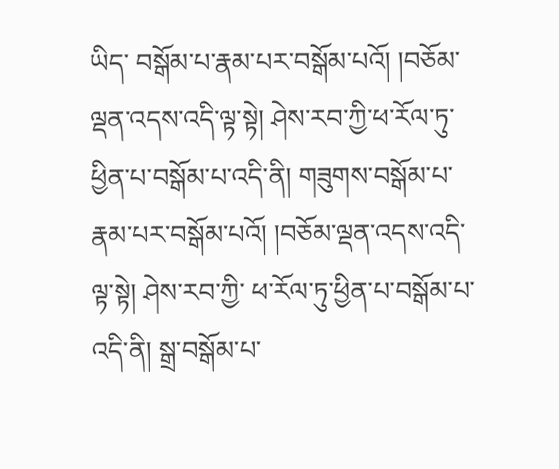ཡིད་ བསྒོམ་པ་རྣམ་པར་བསྒོམ་པའོ། །བཅོམ་ལྡན་འདས་འདི་ལྟ་སྟེ། ཤེས་རབ་ཀྱི་ཕ་རོལ་ཏུ་ཕྱིན་པ་བསྒོམ་པ་འདི་ནི། གཟུགས་བསྒོམ་པ་རྣམ་པར་བསྒོམ་པའོ། །བཅོམ་ལྡན་འདས་འདི་ལྟ་སྟེ། ཤེས་རབ་ཀྱི་ ཕ་རོལ་ཏུ་ཕྱིན་པ་བསྒོམ་པ་འདི་ནི། སྒྲ་བསྒོམ་པ་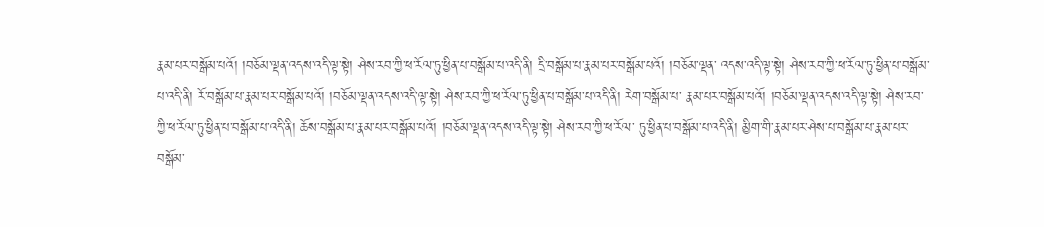རྣམ་པར་བསྒོམ་པའོ། །བཅོམ་ལྡན་འདས་འདི་ལྟ་སྟེ། ཤེས་རབ་ཀྱི་ཕ་རོལ་ཏུ་ཕྱིན་པ་བསྒོམ་པ་འདི་ནི། དྲི་བསྒོམ་པ་རྣམ་པར་བསྒོམ་པའོ། །བཅོམ་ལྡན་ འདས་འདི་ལྟ་སྟེ། ཤེས་རབ་ཀྱི་ཕ་རོལ་ཏུ་ཕྱིན་པ་བསྒོམ་པ་འདི་ནི། རོ་བསྒོམ་པ་རྣམ་པར་བསྒོམ་པའོ། །བཅོམ་ལྡན་འདས་འདི་ལྟ་སྟེ། ཤེས་རབ་ཀྱི་ཕ་རོལ་ཏུ་ཕྱིན་པ་བསྒོམ་པ་འདི་ནི། རེག་བསྒོམ་པ་ རྣམ་པར་བསྒོམ་པའོ། །བཅོམ་ལྡན་འདས་འདི་ལྟ་སྟེ། ཤེས་རབ་ཀྱི་ཕ་རོལ་ཏུ་ཕྱིན་པ་བསྒོམ་པ་འདི་ནི། ཆོས་བསྒོམ་པ་རྣམ་པར་བསྒོམ་པའོ། །བཅོམ་ལྡན་འདས་འདི་ལྟ་སྟེ། ཤེས་རབ་ཀྱི་ཕ་རོལ་ ཏུ་ཕྱིན་པ་བསྒོམ་པ་འདི་ནི། མྱིག་གི་རྣམ་པར་ཤེས་པ་བསྒོམ་པ་རྣམ་པར་བསྒོམ་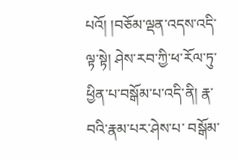པའོ། །བཅོམ་ལྡན་འདས་འདི་ལྟ་སྟེ། ཤེས་རབ་ཀྱི་ཕ་རོལ་ཏུ་ཕྱིན་པ་བསྒོམ་པ་འདི་ནི། རྣ་བའི་རྣམ་པར་ཤེས་པ་ བསྒོམ་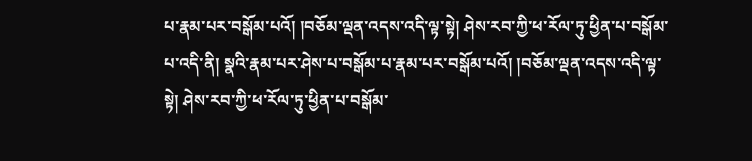པ་རྣམ་པར་བསྒོམ་པའོ། །བཅོམ་ལྡན་འདས་འདི་ལྟ་སྟེ། ཤེས་རབ་ཀྱི་ཕ་རོལ་ཏུ་ཕྱིན་པ་བསྒོམ་པ་འདི་ནི། སྣའི་རྣམ་པར་ཤེས་པ་བསྒོམ་པ་རྣམ་པར་བསྒོམ་པའོ། །བཅོམ་ལྡན་འདས་འདི་ལྟ་ སྟེ། ཤེས་རབ་ཀྱི་ཕ་རོལ་ཏུ་ཕྱིན་པ་བསྒོམ་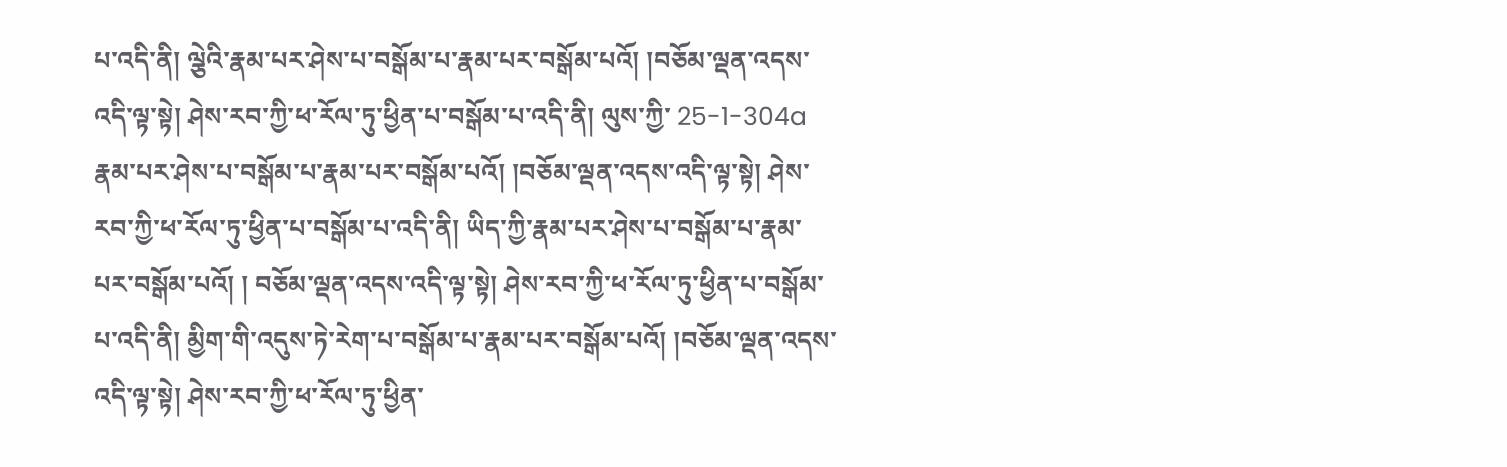པ་འདི་ནི། ལྕེའི་རྣམ་པར་ཤེས་པ་བསྒོམ་པ་རྣམ་པར་བསྒོམ་པའོ། །བཅོམ་ལྡན་འདས་འདི་ལྟ་སྟེ། ཤེས་རབ་ཀྱི་ཕ་རོལ་ཏུ་ཕྱིན་པ་བསྒོམ་པ་འདི་ནི། ལུས་ཀྱི་ 25-1-304a རྣམ་པར་ཤེས་པ་བསྒོམ་པ་རྣམ་པར་བསྒོམ་པའོ། །བཅོམ་ལྡན་འདས་འདི་ལྟ་སྟེ། ཤེས་རབ་ཀྱི་ཕ་རོལ་ཏུ་ཕྱིན་པ་བསྒོམ་པ་འདི་ནི། ཡིད་ཀྱི་རྣམ་པར་ཤེས་པ་བསྒོམ་པ་རྣམ་པར་བསྒོམ་པའོ། ། བཅོམ་ལྡན་འདས་འདི་ལྟ་སྟེ། ཤེས་རབ་ཀྱི་ཕ་རོལ་ཏུ་ཕྱིན་པ་བསྒོམ་པ་འདི་ནི། མྱིག་གི་འདུས་ཏེ་རེག་པ་བསྒོམ་པ་རྣམ་པར་བསྒོམ་པའོ། །བཅོམ་ལྡན་འདས་འདི་ལྟ་སྟེ། ཤེས་རབ་ཀྱི་ཕ་རོལ་ཏུ་ཕྱིན་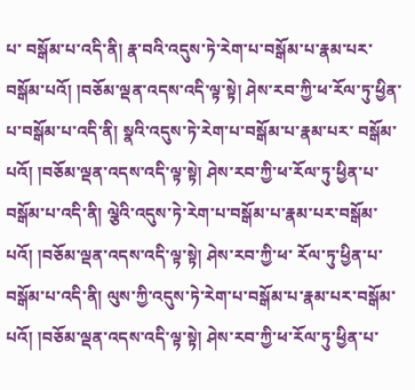པ་ བསྒོམ་པ་འདི་ནི། རྣ་བའི་འདུས་ཏེ་རེག་པ་བསྒོམ་པ་རྣམ་པར་བསྒོམ་པའོ། །བཅོམ་ལྡན་འདས་འདི་ལྟ་སྟེ། ཤེས་རབ་ཀྱི་ཕ་རོལ་ཏུ་ཕྱིན་པ་བསྒོམ་པ་འདི་ནི། སྣའི་འདུས་ཏེ་རེག་པ་བསྒོམ་པ་རྣམ་པར་ བསྒོམ་པའོ། །བཅོམ་ལྡན་འདས་འདི་ལྟ་སྟེ། ཤེས་རབ་ཀྱི་ཕ་རོལ་ཏུ་ཕྱིན་པ་བསྒོམ་པ་འདི་ནི། ལྕེའི་འདུས་ཏེ་རེག་པ་བསྒོམ་པ་རྣམ་པར་བསྒོམ་པའོ། །བཅོམ་ལྡན་འདས་འདི་ལྟ་སྟེ། ཤེས་རབ་ཀྱི་ཕ་ རོལ་ཏུ་ཕྱིན་པ་བསྒོམ་པ་འདི་ནི། ལུས་ཀྱི་འདུས་ཏེ་རེག་པ་བསྒོམ་པ་རྣམ་པར་བསྒོམ་པའོ། །བཅོམ་ལྡན་འདས་འདི་ལྟ་སྟེ། ཤེས་རབ་ཀྱི་ཕ་རོལ་ཏུ་ཕྱིན་པ་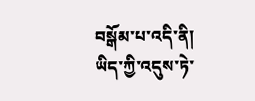བསྒོམ་པ་འདི་ནི། ཡིད་ཀྱི་འདུས་ཏེ་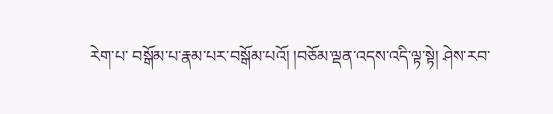རེག་པ་ བསྒོམ་པ་རྣམ་པར་བསྒོམ་པའོ། །བཅོམ་ལྡན་འདས་འདི་ལྟ་སྟེ། ཤེས་རབ་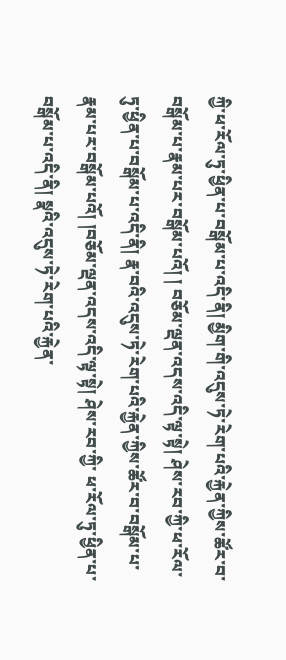ཀྱི་ཕ་རོལ་ཏུ་ཕྱིན་པ་བསྒོམ་པ་འདི་ནི། མྱིག་གི་འདུས་ཏེ་རེག་པའི་རྐྱེན་ཀྱིས་ཚོར་བ་བསྒོམ་པ་རྣམ་པར་བསྒོམ་པའོ། ། བཅོམ་ལྡན་འདས་འདི་ལྟ་སྟེ། ཤེས་རབ་ཀྱི་ཕ་རོལ་ཏུ་ཕྱིན་པ་བསྒོམ་པ་འདི་ནི། རྣ་བའི་འདུས་ཏེ་རེག་པའི་རྐྱེན་ཀྱིས་ཚོར་བ་བསྒོམ་པ་རྣམ་པར་བསྒོམ་པའོ། །བཅོམ་ལྡན་འདས་འདི་ལྟ་སྟེ། ཤེས་རབ་ཀྱི་ ཕ་རོལ་ཏུ་ཕྱིན་པ་བསྒོམ་པ་འདི་ནི། སྣའི་འདུས་ཏེ་རེག་པའི་རྐྱེན་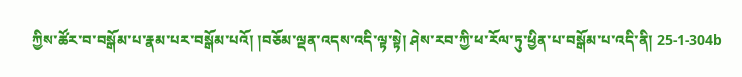ཀྱིས་ཚོར་བ་བསྒོམ་པ་རྣམ་པར་བསྒོམ་པའོ། །བཅོམ་ལྡན་འདས་འདི་ལྟ་སྟེ། ཤེས་རབ་ཀྱི་ཕ་རོལ་ཏུ་ཕྱིན་པ་བསྒོམ་པ་འདི་ནི། 25-1-304b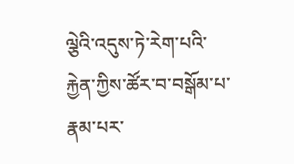ལྕེའི་འདུས་ཏེ་རེག་པའི་རྐྱེན་ཀྱིས་ཚོར་བ་བསྒོམ་པ་རྣམ་པར་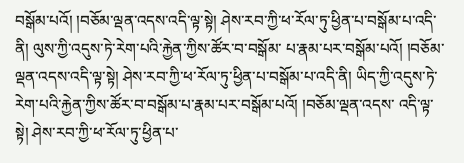བསྒོམ་པའོ། །བཅོམ་ལྡན་འདས་འདི་ལྟ་སྟེ། ཤེས་རབ་ཀྱི་ཕ་རོལ་ཏུ་ཕྱིན་པ་བསྒོམ་པ་འདི་ནི། ལུས་ཀྱི་འདུས་ཏེ་རེག་པའི་རྐྱེན་ཀྱིས་ཚོར་བ་བསྒོམ་ པ་རྣམ་པར་བསྒོམ་པའོ། །བཅོམ་ལྡན་འདས་འདི་ལྟ་སྟེ། ཤེས་རབ་ཀྱི་ཕ་རོལ་ཏུ་ཕྱིན་པ་བསྒོམ་པ་འདི་ནི། ཡིད་ཀྱི་འདུས་ཏེ་རེག་པའི་རྐྱེན་ཀྱིས་ཚོར་བ་བསྒོམ་པ་རྣམ་པར་བསྒོམ་པའོ། །བཅོམ་ལྡན་འདས་ འདི་ལྟ་སྟེ། ཤེས་རབ་ཀྱི་ཕ་རོལ་ཏུ་ཕྱིན་པ་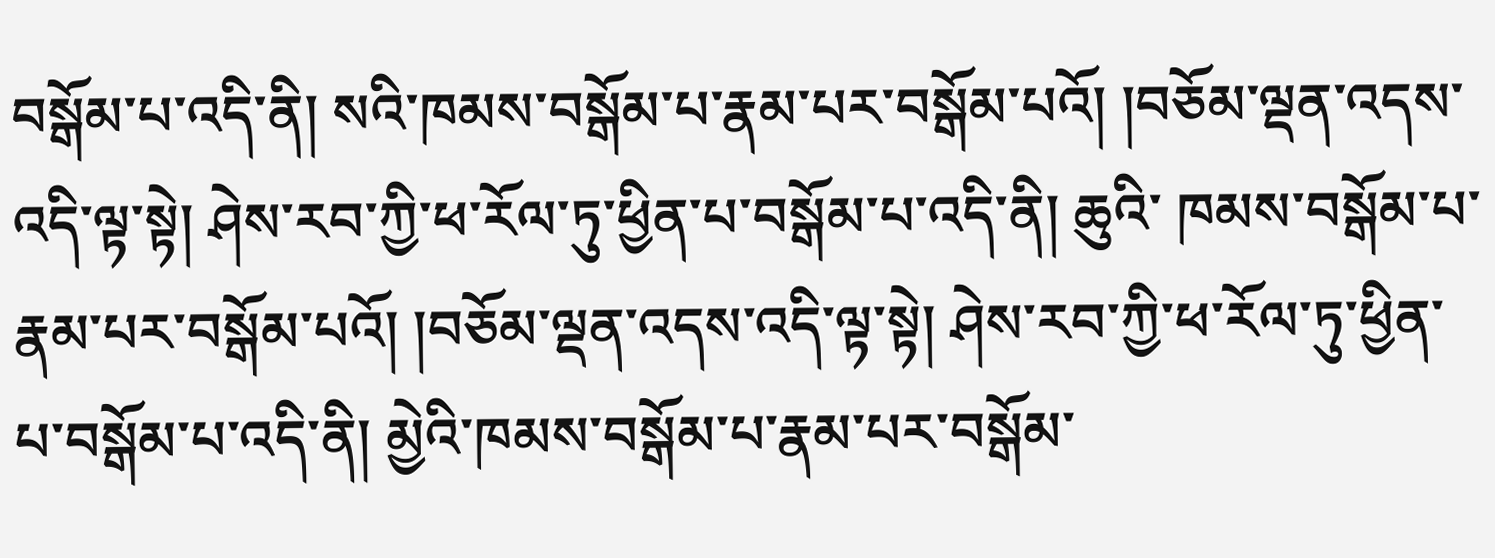བསྒོམ་པ་འདི་ནི། སའི་ཁམས་བསྒོམ་པ་རྣམ་པར་བསྒོམ་པའོ། །བཅོམ་ལྡན་འདས་འདི་ལྟ་སྟེ། ཤེས་རབ་ཀྱི་ཕ་རོལ་ཏུ་ཕྱིན་པ་བསྒོམ་པ་འདི་ནི། ཆུའི་ ཁམས་བསྒོམ་པ་རྣམ་པར་བསྒོམ་པའོ། །བཅོམ་ལྡན་འདས་འདི་ལྟ་སྟེ། ཤེས་རབ་ཀྱི་ཕ་རོལ་ཏུ་ཕྱིན་པ་བསྒོམ་པ་འདི་ནི། མྱེའི་ཁམས་བསྒོམ་པ་རྣམ་པར་བསྒོམ་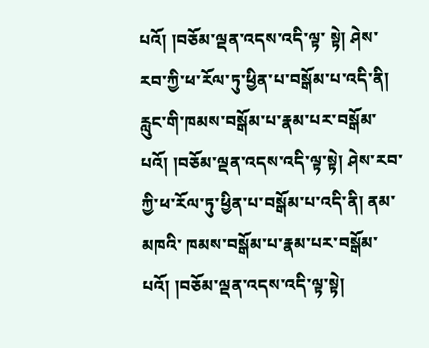པའོ། །བཅོམ་ལྡན་འདས་འདི་ལྟ་ སྟེ། ཤེས་རབ་ཀྱི་ཕ་རོལ་ཏུ་ཕྱིན་པ་བསྒོམ་པ་འདི་ནི། རླུང་གི་ཁམས་བསྒོམ་པ་རྣམ་པར་བསྒོམ་པའོ། །བཅོམ་ལྡན་འདས་འདི་ལྟ་སྟེ། ཤེས་རབ་ཀྱི་ཕ་རོལ་ཏུ་ཕྱིན་པ་བསྒོམ་པ་འདི་ནི། ནམ་མཁའི་ ཁམས་བསྒོམ་པ་རྣམ་པར་བསྒོམ་པའོ། །བཅོམ་ལྡན་འདས་འདི་ལྟ་སྟེ།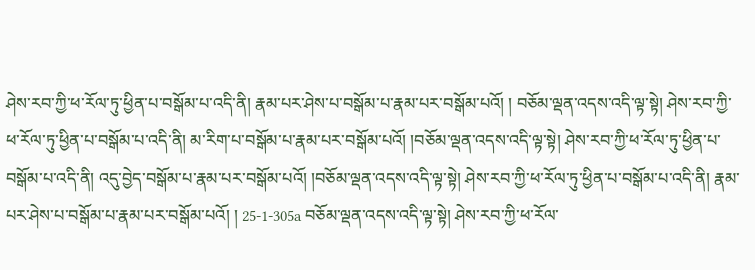ཤེས་རབ་ཀྱི་ཕ་རོལ་ཏུ་ཕྱིན་པ་བསྒོམ་པ་འདི་ནི། རྣམ་པར་ཤེས་པ་བསྒོམ་པ་རྣམ་པར་བསྒོམ་པའོ། ། བཅོམ་ལྡན་འདས་འདི་ལྟ་སྟེ། ཤེས་རབ་ཀྱི་ཕ་རོལ་ཏུ་ཕྱིན་པ་བསྒོམ་པ་འདི་ནི། མ་རིག་པ་བསྒོམ་པ་རྣམ་པར་བསྒོམ་པའོ། །བཅོམ་ལྡན་འདས་འདི་ལྟ་སྟེ། ཤེས་རབ་ཀྱི་ཕ་རོལ་ཏུ་ཕྱིན་པ་ བསྒོམ་པ་འདི་ནི། འདུ་བྱེད་བསྒོམ་པ་རྣམ་པར་བསྒོམ་པའོ། །བཅོམ་ལྡན་འདས་འདི་ལྟ་སྟེ། ཤེས་རབ་ཀྱི་ཕ་རོལ་ཏུ་ཕྱིན་པ་བསྒོམ་པ་འདི་ནི། རྣམ་པར་ཤེས་པ་བསྒོམ་པ་རྣམ་པར་བསྒོམ་པའོ། ། 25-1-305a བཅོམ་ལྡན་འདས་འདི་ལྟ་སྟེ། ཤེས་རབ་ཀྱི་ཕ་རོལ་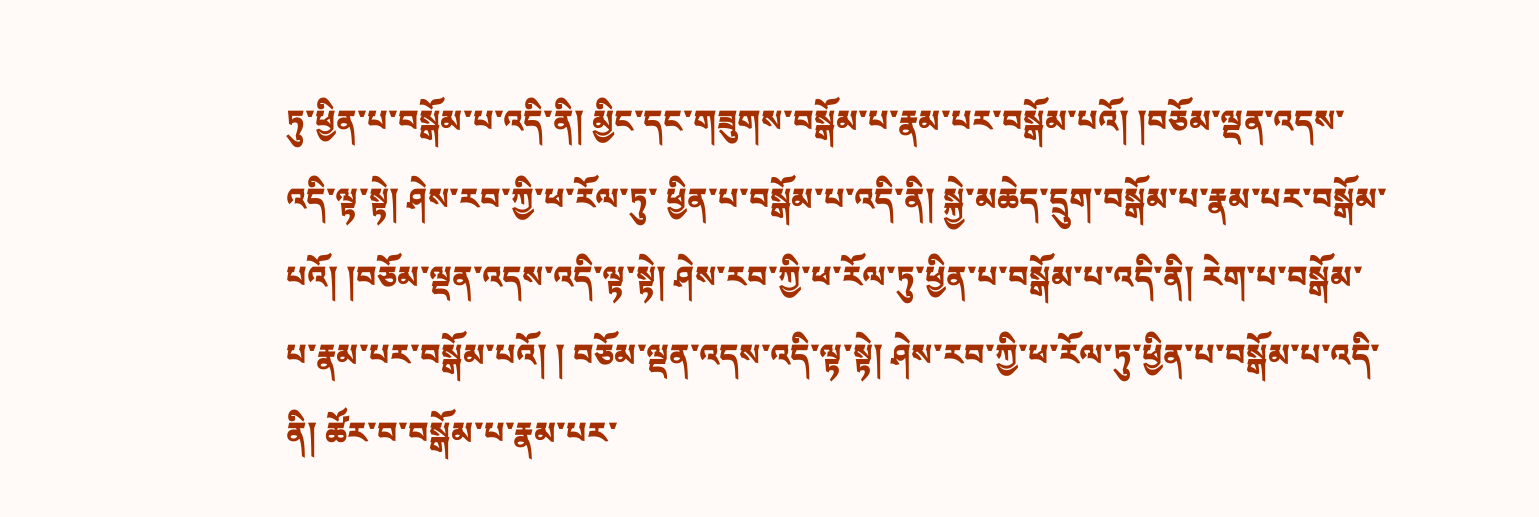ཏུ་ཕྱིན་པ་བསྒོམ་པ་འདི་ནི། མྱིང་དང་གཟུགས་བསྒོམ་པ་རྣམ་པར་བསྒོམ་པའོ། །བཅོམ་ལྡན་འདས་འདི་ལྟ་སྟེ། ཤེས་རབ་ཀྱི་ཕ་རོལ་ཏུ་ ཕྱིན་པ་བསྒོམ་པ་འདི་ནི། སྐྱེ་མཆེད་དྲུག་བསྒོམ་པ་རྣམ་པར་བསྒོམ་པའོ། །བཅོམ་ལྡན་འདས་འདི་ལྟ་སྟེ། ཤེས་རབ་ཀྱི་ཕ་རོལ་ཏུ་ཕྱིན་པ་བསྒོམ་པ་འདི་ནི། རེག་པ་བསྒོམ་པ་རྣམ་པར་བསྒོམ་པའོ། ། བཅོམ་ལྡན་འདས་འདི་ལྟ་སྟེ། ཤེས་རབ་ཀྱི་ཕ་རོལ་ཏུ་ཕྱིན་པ་བསྒོམ་པ་འདི་ནི། ཚོར་བ་བསྒོམ་པ་རྣམ་པར་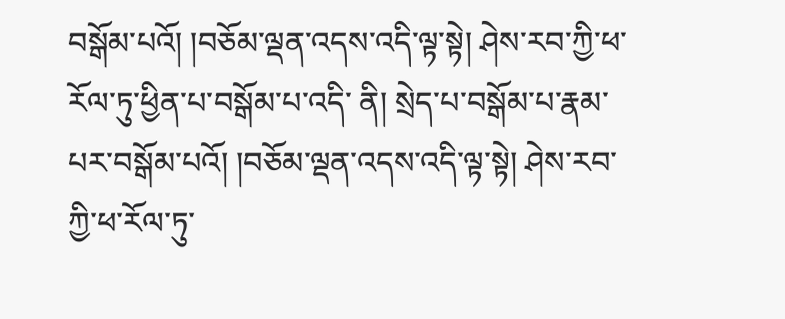བསྒོམ་པའོ། །བཅོམ་ལྡན་འདས་འདི་ལྟ་སྟེ། ཤེས་རབ་ཀྱི་ཕ་རོལ་ཏུ་ཕྱིན་པ་བསྒོམ་པ་འདི་ ནི། སྲེད་པ་བསྒོམ་པ་རྣམ་པར་བསྒོམ་པའོ། །བཅོམ་ལྡན་འདས་འདི་ལྟ་སྟེ། ཤེས་རབ་ཀྱི་ཕ་རོལ་ཏུ་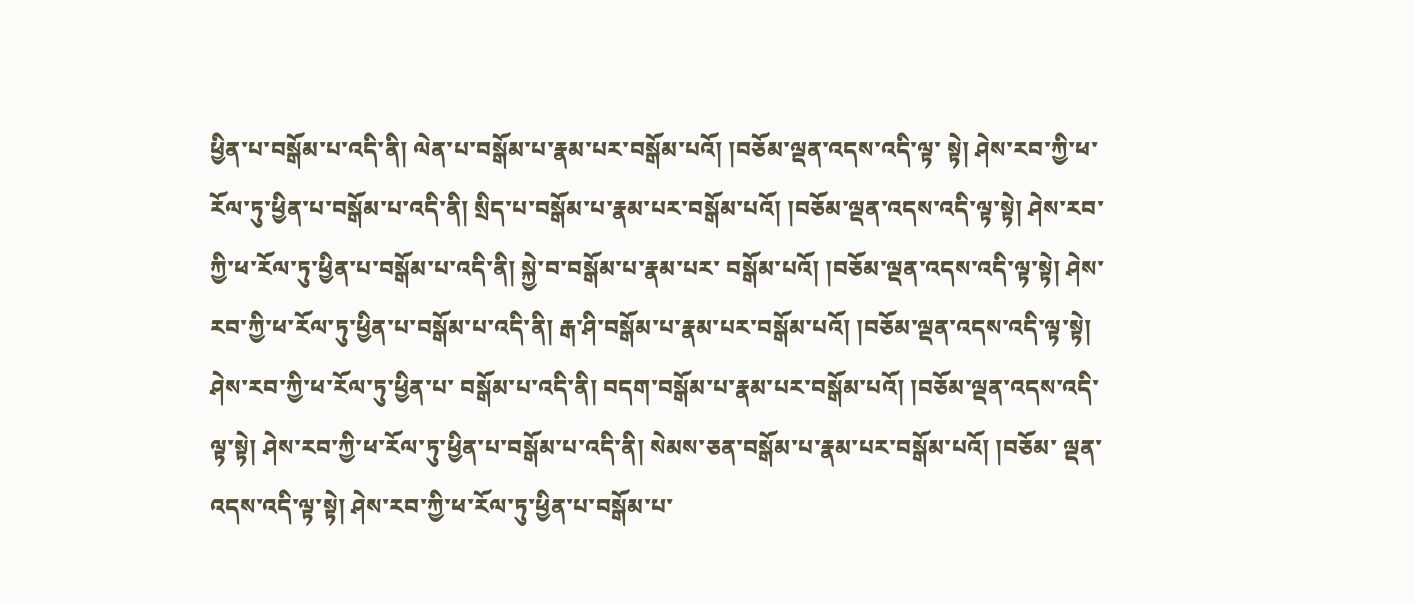ཕྱིན་པ་བསྒོམ་པ་འདི་ནི། ལེན་པ་བསྒོམ་པ་རྣམ་པར་བསྒོམ་པའོ། །བཅོམ་ལྡན་འདས་འདི་ལྟ་ སྟེ། ཤེས་རབ་ཀྱི་ཕ་རོལ་ཏུ་ཕྱིན་པ་བསྒོམ་པ་འདི་ནི། སྲིད་པ་བསྒོམ་པ་རྣམ་པར་བསྒོམ་པའོ། །བཅོམ་ལྡན་འདས་འདི་ལྟ་སྟེ། ཤེས་རབ་ཀྱི་ཕ་རོལ་ཏུ་ཕྱིན་པ་བསྒོམ་པ་འདི་ནི། སྐྱེ་བ་བསྒོམ་པ་རྣམ་པར་ བསྒོམ་པའོ། །བཅོམ་ལྡན་འདས་འདི་ལྟ་སྟེ། ཤེས་རབ་ཀྱི་ཕ་རོལ་ཏུ་ཕྱིན་པ་བསྒོམ་པ་འདི་ནི། རྒ་ཤི་བསྒོམ་པ་རྣམ་པར་བསྒོམ་པའོ། །བཅོམ་ལྡན་འདས་འདི་ལྟ་སྟེ། ཤེས་རབ་ཀྱི་ཕ་རོལ་ཏུ་ཕྱིན་པ་ བསྒོམ་པ་འདི་ནི། བདག་བསྒོམ་པ་རྣམ་པར་བསྒོམ་པའོ། །བཅོམ་ལྡན་འདས་འདི་ལྟ་སྟེ། ཤེས་རབ་ཀྱི་ཕ་རོལ་ཏུ་ཕྱིན་པ་བསྒོམ་པ་འདི་ནི། སེམས་ཅན་བསྒོམ་པ་རྣམ་པར་བསྒོམ་པའོ། །བཅོམ་ ལྡན་འདས་འདི་ལྟ་སྟེ། ཤེས་རབ་ཀྱི་ཕ་རོལ་ཏུ་ཕྱིན་པ་བསྒོམ་པ་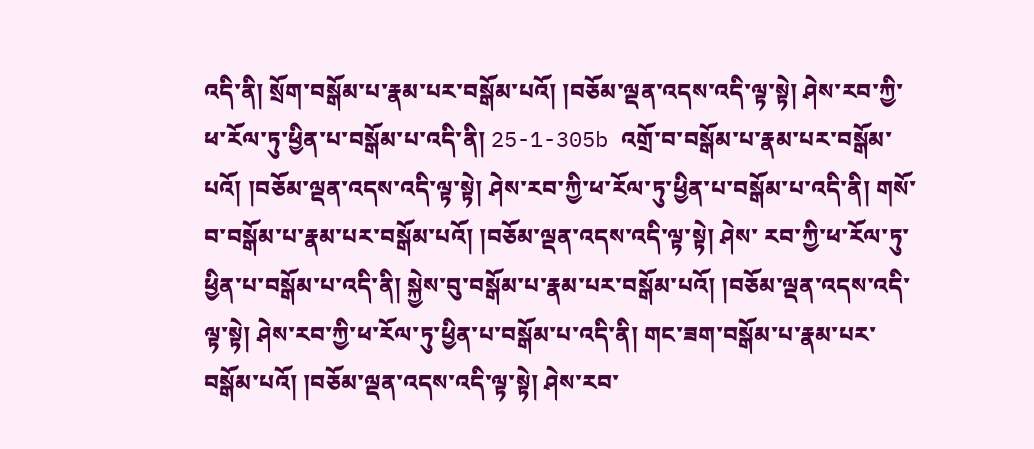འདི་ནི། སྲོག་བསྒོམ་པ་རྣམ་པར་བསྒོམ་པའོ། །བཅོམ་ལྡན་འདས་འདི་ལྟ་སྟེ། ཤེས་རབ་ཀྱི་ཕ་རོལ་ཏུ་ཕྱིན་པ་བསྒོམ་པ་འདི་ནི། 25-1-305b འགྲོ་བ་བསྒོམ་པ་རྣམ་པར་བསྒོམ་པའོ། །བཅོམ་ལྡན་འདས་འདི་ལྟ་སྟེ། ཤེས་རབ་ཀྱི་ཕ་རོལ་ཏུ་ཕྱིན་པ་བསྒོམ་པ་འདི་ནི། གསོ་བ་བསྒོམ་པ་རྣམ་པར་བསྒོམ་པའོ། །བཅོམ་ལྡན་འདས་འདི་ལྟ་སྟེ། ཤེས་ རབ་ཀྱི་ཕ་རོལ་ཏུ་ཕྱིན་པ་བསྒོམ་པ་འདི་ནི། སྐྱེས་བུ་བསྒོམ་པ་རྣམ་པར་བསྒོམ་པའོ། །བཅོམ་ལྡན་འདས་འདི་ལྟ་སྟེ། ཤེས་རབ་ཀྱི་ཕ་རོལ་ཏུ་ཕྱིན་པ་བསྒོམ་པ་འདི་ནི། གང་ཟག་བསྒོམ་པ་རྣམ་པར་ བསྒོམ་པའོ། །བཅོམ་ལྡན་འདས་འདི་ལྟ་སྟེ། ཤེས་རབ་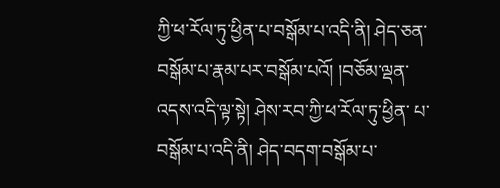ཀྱི་ཕ་རོལ་ཏུ་ཕྱིན་པ་བསྒོམ་པ་འདི་ནི། ཤེད་ཅན་བསྒོམ་པ་རྣམ་པར་བསྒོམ་པའོ། །བཅོམ་ལྡན་འདས་འདི་ལྟ་སྟེ། ཤེས་རབ་ཀྱི་ཕ་རོལ་ཏུ་ཕྱིན་ པ་བསྒོམ་པ་འདི་ནི། ཤེད་བདག་བསྒོམ་པ་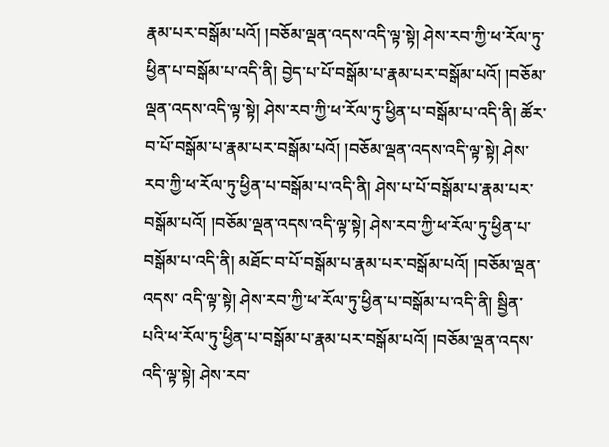རྣམ་པར་བསྒོམ་པའོ། །བཅོམ་ལྡན་འདས་འདི་ལྟ་སྟེ། ཤེས་རབ་ཀྱི་ཕ་རོལ་ཏུ་ཕྱིན་པ་བསྒོམ་པ་འདི་ནི། བྱེད་པ་པོ་བསྒོམ་པ་རྣམ་པར་བསྒོམ་པའོ། །བཅོམ་ ལྡན་འདས་འདི་ལྟ་སྟེ། ཤེས་རབ་ཀྱི་ཕ་རོལ་ཏུ་ཕྱིན་པ་བསྒོམ་པ་འདི་ནི། ཚོར་བ་པོ་བསྒོམ་པ་རྣམ་པར་བསྒོམ་པའོ། །བཅོམ་ལྡན་འདས་འདི་ལྟ་སྟེ། ཤེས་རབ་ཀྱི་ཕ་རོལ་ཏུ་ཕྱིན་པ་བསྒོམ་པ་འདི་ནི། ཤེས་པ་པོ་བསྒོམ་པ་རྣམ་པར་བསྒོམ་པའོ། །བཅོམ་ལྡན་འདས་འདི་ལྟ་སྟེ། ཤེས་རབ་ཀྱི་ཕ་རོལ་ཏུ་ཕྱིན་པ་བསྒོམ་པ་འདི་ནི། མཐོང་བ་པོ་བསྒོམ་པ་རྣམ་པར་བསྒོམ་པའོ། །བཅོམ་ལྡན་འདས་ འདི་ལྟ་སྟེ། ཤེས་རབ་ཀྱི་ཕ་རོལ་ཏུ་ཕྱིན་པ་བསྒོམ་པ་འདི་ནི། སྦྱིན་པའི་ཕ་རོལ་ཏུ་ཕྱིན་པ་བསྒོམ་པ་རྣམ་པར་བསྒོམ་པའོ། །བཅོམ་ལྡན་འདས་འདི་ལྟ་སྟེ། ཤེས་རབ་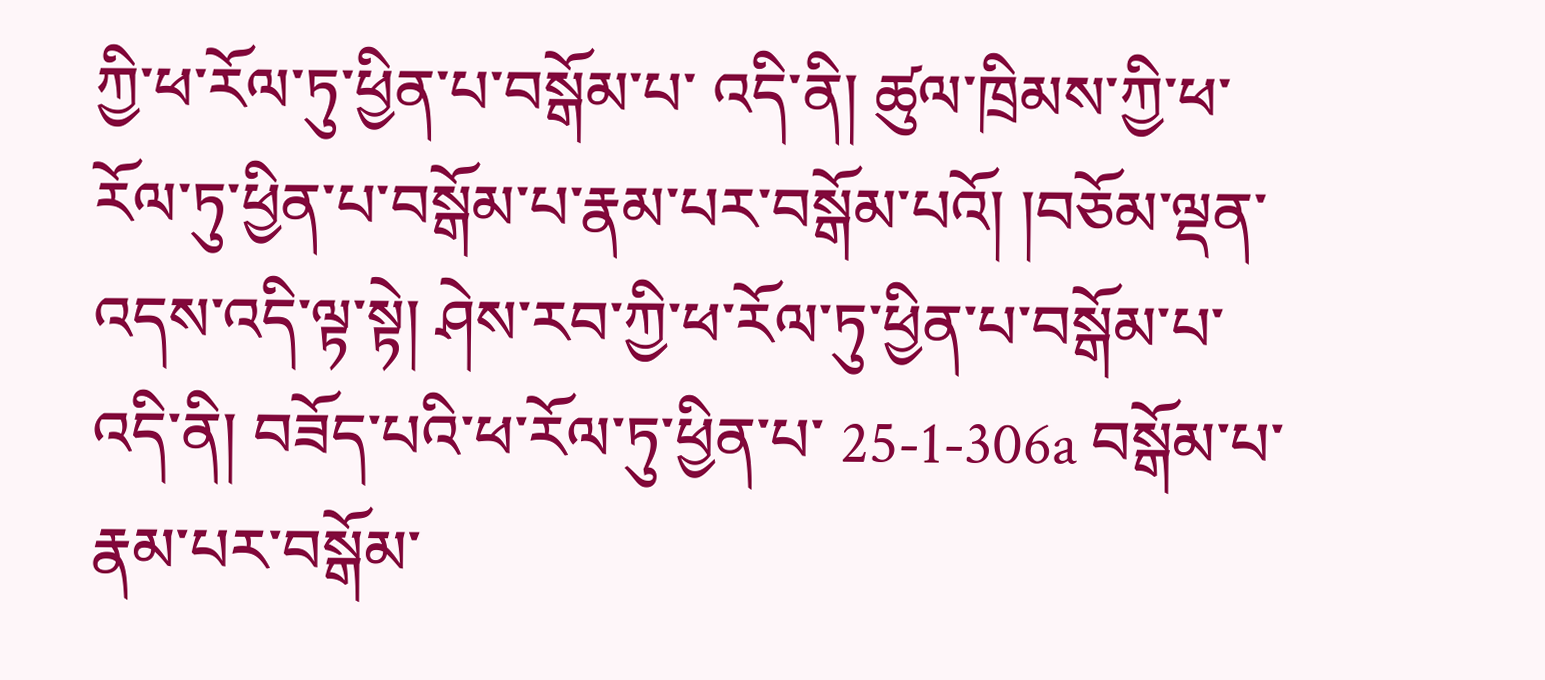ཀྱི་ཕ་རོལ་ཏུ་ཕྱིན་པ་བསྒོམ་པ་ འདི་ནི། ཚུལ་ཁྲིམས་ཀྱི་ཕ་རོལ་ཏུ་ཕྱིན་པ་བསྒོམ་པ་རྣམ་པར་བསྒོམ་པའོ། །བཅོམ་ལྡན་འདས་འདི་ལྟ་སྟེ། ཤེས་རབ་ཀྱི་ཕ་རོལ་ཏུ་ཕྱིན་པ་བསྒོམ་པ་འདི་ནི། བཟོད་པའི་ཕ་རོལ་ཏུ་ཕྱིན་པ་ 25-1-306a བསྒོམ་པ་རྣམ་པར་བསྒོམ་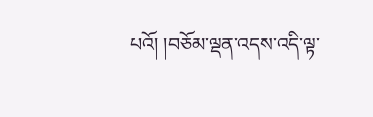པའོ། །བཅོམ་ལྡན་འདས་འདི་ལྟ་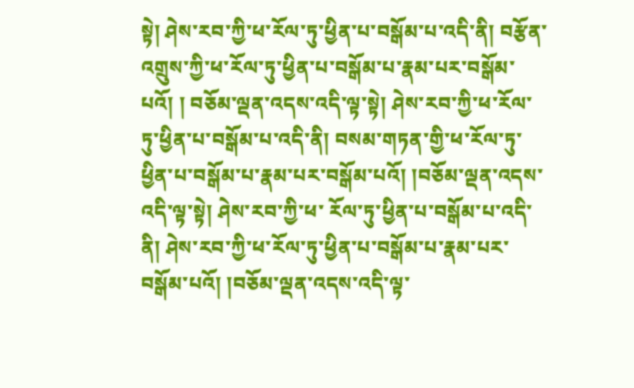སྟེ། ཤེས་རབ་ཀྱི་ཕ་རོལ་ཏུ་ཕྱིན་པ་བསྒོམ་པ་འདི་ནི། བརྩོན་འགྲུས་ཀྱི་ཕ་རོལ་ཏུ་ཕྱིན་པ་བསྒོམ་པ་རྣམ་པར་བསྒོམ་པའོ། ། བཅོམ་ལྡན་འདས་འདི་ལྟ་སྟེ། ཤེས་རབ་ཀྱི་ཕ་རོལ་ཏུ་ཕྱིན་པ་བསྒོམ་པ་འདི་ནི། བསམ་གཏན་གྱི་ཕ་རོལ་ཏུ་ཕྱིན་པ་བསྒོམ་པ་རྣམ་པར་བསྒོམ་པའོ། །བཅོམ་ལྡན་འདས་འདི་ལྟ་སྟེ། ཤེས་རབ་ཀྱི་ཕ་ རོལ་ཏུ་ཕྱིན་པ་བསྒོམ་པ་འདི་ནི། ཤེས་རབ་ཀྱི་ཕ་རོལ་ཏུ་ཕྱིན་པ་བསྒོམ་པ་རྣམ་པར་བསྒོམ་པའོ། །བཅོམ་ལྡན་འདས་འདི་ལྟ་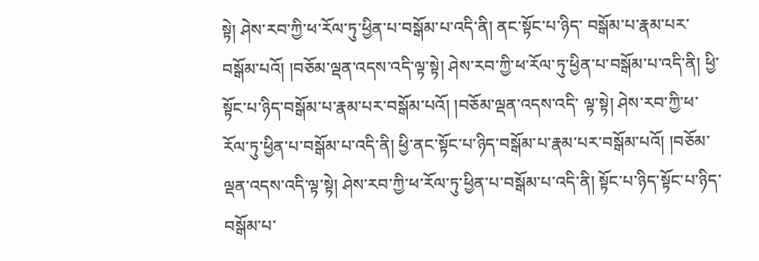སྟེ། ཤེས་རབ་ཀྱི་ཕ་རོལ་ཏུ་ཕྱིན་པ་བསྒོམ་པ་འདི་ནི། ནང་སྟོང་པ་ཉིད་ བསྒོམ་པ་རྣམ་པར་བསྒོམ་པའོ། །བཅོམ་ལྡན་འདས་འདི་ལྟ་སྟེ། ཤེས་རབ་ཀྱི་ཕ་རོལ་ཏུ་ཕྱིན་པ་བསྒོམ་པ་འདི་ནི། ཕྱི་སྟོང་པ་ཉིད་བསྒོམ་པ་རྣམ་པར་བསྒོམ་པའོ། །བཅོམ་ལྡན་འདས་འདི་ ལྟ་སྟེ། ཤེས་རབ་ཀྱི་ཕ་རོལ་ཏུ་ཕྱིན་པ་བསྒོམ་པ་འདི་ནི། ཕྱི་ནང་སྟོང་པ་ཉིད་བསྒོམ་པ་རྣམ་པར་བསྒོམ་པའོ། །བཅོམ་ལྡན་འདས་འདི་ལྟ་སྟེ། ཤེས་རབ་ཀྱི་ཕ་རོལ་ཏུ་ཕྱིན་པ་བསྒོམ་པ་འདི་ནི། སྟོང་པ་ཉིད་སྟོང་པ་ཉིད་བསྒོམ་པ་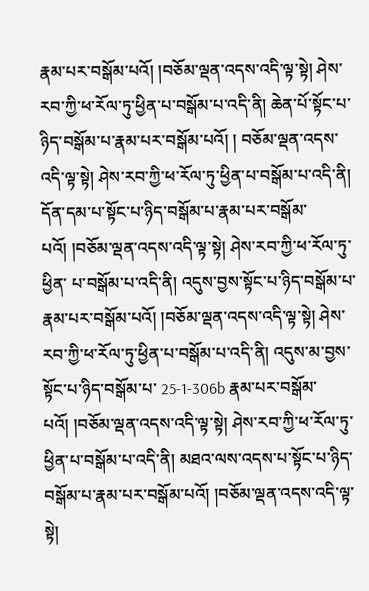རྣམ་པར་བསྒོམ་པའོ། །བཅོམ་ལྡན་འདས་འདི་ལྟ་སྟེ། ཤེས་རབ་ཀྱི་ཕ་རོལ་ཏུ་ཕྱིན་པ་བསྒོམ་པ་འདི་ནི། ཆེན་པོ་སྟོང་པ་ཉིད་བསྒོམ་པ་རྣམ་པར་བསྒོམ་པའོ། ། བཅོམ་ལྡན་འདས་འདི་ལྟ་སྟེ། ཤེས་རབ་ཀྱི་ཕ་རོལ་ཏུ་ཕྱིན་པ་བསྒོམ་པ་འདི་ནི། དོན་དམ་པ་སྟོང་པ་ཉིད་བསྒོམ་པ་རྣམ་པར་བསྒོམ་པའོ། །བཅོམ་ལྡན་འདས་འདི་ལྟ་སྟེ། ཤེས་རབ་ཀྱི་ཕ་རོལ་ཏུ་ཕྱིན་ པ་བསྒོམ་པ་འདི་ནི། འདུས་བྱས་སྟོང་པ་ཉིད་བསྒོམ་པ་རྣམ་པར་བསྒོམ་པའོ། །བཅོམ་ལྡན་འདས་འདི་ལྟ་སྟེ། ཤེས་རབ་ཀྱི་ཕ་རོལ་ཏུ་ཕྱིན་པ་བསྒོམ་པ་འདི་ནི། འདུས་མ་བྱས་སྟོང་པ་ཉིད་བསྒོམ་པ་ 25-1-306b རྣམ་པར་བསྒོམ་པའོ། །བཅོམ་ལྡན་འདས་འདི་ལྟ་སྟེ། ཤེས་རབ་ཀྱི་ཕ་རོལ་ཏུ་ཕྱིན་པ་བསྒོམ་པ་འདི་ནི། མཐའ་ལས་འདས་པ་སྟོང་པ་ཉིད་བསྒོམ་པ་རྣམ་པར་བསྒོམ་པའོ། །བཅོམ་ལྡན་འདས་འདི་ལྟ་སྟེ།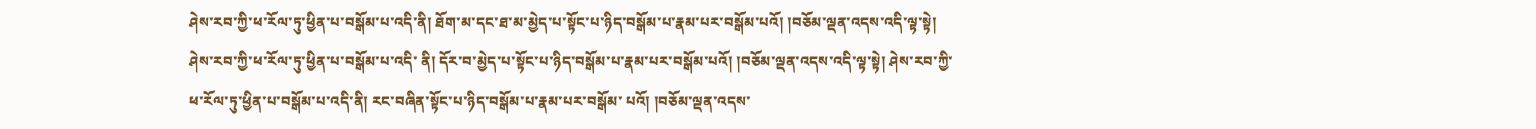ཤེས་རབ་ཀྱི་ཕ་རོལ་ཏུ་ཕྱིན་པ་བསྒོམ་པ་འདི་ནི། ཐོག་མ་དང་ཐ་མ་མྱེད་པ་སྟོང་པ་ཉིད་བསྒོམ་པ་རྣམ་པར་བསྒོམ་པའོ། །བཅོམ་ལྡན་འདས་འདི་ལྟ་སྟེ། ཤེས་རབ་ཀྱི་ཕ་རོལ་ཏུ་ཕྱིན་པ་བསྒོམ་པ་འདི་ ནི། དོར་བ་མྱེད་པ་སྟོང་པ་ཉིད་བསྒོམ་པ་རྣམ་པར་བསྒོམ་པའོ། །བཅོམ་ལྡན་འདས་འདི་ལྟ་སྟེ། ཤེས་རབ་ཀྱི་ཕ་རོལ་ཏུ་ཕྱིན་པ་བསྒོམ་པ་འདི་ནི། རང་བཞིན་སྟོང་པ་ཉིད་བསྒོམ་པ་རྣམ་པར་བསྒོམ་ པའོ། །བཅོམ་ལྡན་འདས་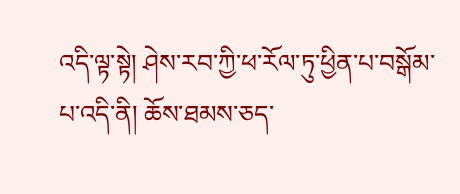འདི་ལྟ་སྟེ། ཤེས་རབ་ཀྱི་ཕ་རོལ་ཏུ་ཕྱིན་པ་བསྒོམ་པ་འདི་ནི། ཆོས་ཐམས་ཅད་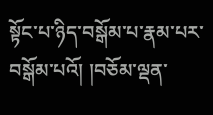སྟོང་པ་ཉིད་བསྒོམ་པ་རྣམ་པར་བསྒོམ་པའོ། །བཅོམ་ལྡན་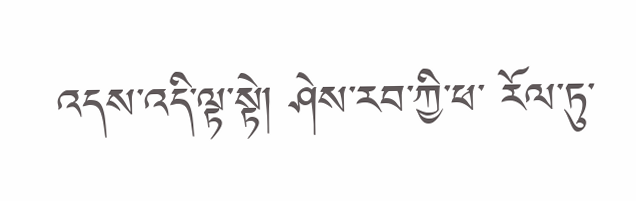འདས་འདི་ལྟ་སྟེ། ཤེས་རབ་ཀྱི་ཕ་ རོལ་ཏུ་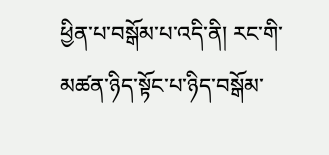ཕྱིན་པ་བསྒོམ་པ་འདི་ནི། རང་གི་མཚན་ཉིད་སྟོང་པ་ཉིད་བསྒོམ་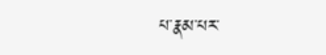པ་རྣམ་པར་